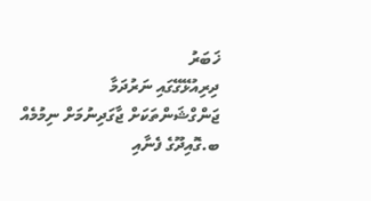ޚަބަރު
ދިރިއުޅޭގޭގައި ނަރުދަމާ ޖަންގްޝަންތަކަށް ޖާގަދިނުމަށް ނިމުމެއް
ބ.ގޮއިދޫގެ ފެނާއި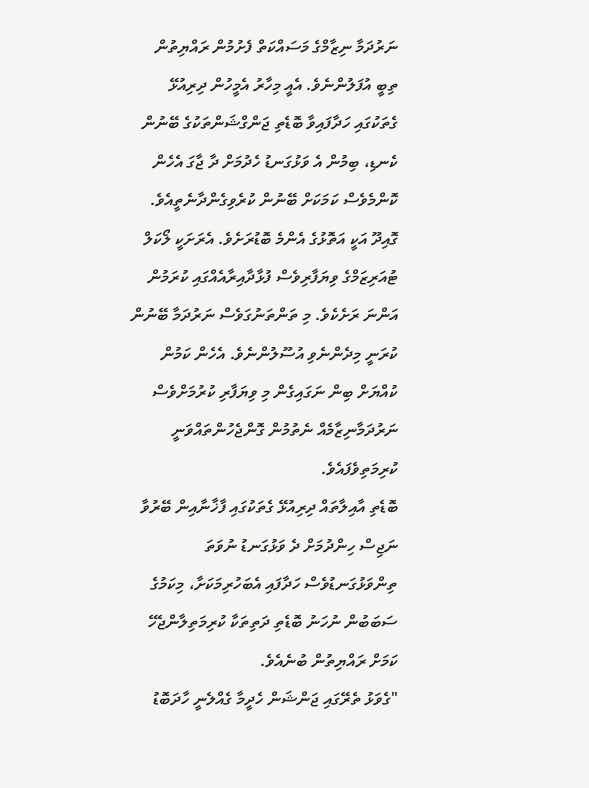ނަރުދަމާ ނިޒާމްގެ މަސައްކަތް ފެށުމުން ރައްޔިތުން ތިބީ އުފަލުންނެވެ. އެއީ މިހާރު އެމީހުން ދިރިއުޅޭ ގެތަކުގައި ހަދާފައިވާ ބޮޑެތި ޖަންގްޝަންތަކުގެ ބޭނުން ކެނޑި، ބިމުން އެ ވަޅުގަނޑު ހެދުމަށް ދާ ޖާގަ އެހެން ކޮންމެވެސް ކަމަކަށް ބޭނުން ކުރެވިގެންދާނެތީއެވެ.
ގޮއިދޫ އަކީ އަތޮޅުގެ އެންމެ ބޮޑުރަށެވެ. އެރަށަކީ ލޯކަލް ޓުއަރިޒަމްގެ ވިޔަފާރިވެސް ފުޅާދާއިރާއެއްގައި ކުރަމުން އަންނަ ރަށެކެވެ. މި ތަންތަނުގަވެސް ނަރުދަމާ ބޭނުން ކުރަނީ މިދެންނެވި އުސޫލުންނެވެ. އެހެން ކަމުން ކުއްޔަށް ބިން ނަގައިގެން މި ވިޔަފާރި ކުރުމަށްވެސް ނަރުދަމާނިޒާމެއް ނެތުމުން ގޮންޖެހުންތައްވަނީ ކުރިމަތިވެފައެވެ.
ބޮޑެތި އާއިލާތައް ދިރިއުޅޭ ގެތަކުގައި ފާޚާނާއިން ބޭރުވާ ނަޖިސް ހިންދުމަށް ދެ ވަޅުގަނޑު ނުވަތަ ތިންވަޅުގަނޑުވެސް ހަދާފައި އެބަހުރިމަކަށާ، މިކަމުގެ ސަބަބުން ނުހަނު ބޮޑެތި ދަތިތަކާ ކުރިމަތިލާންޖެހޭ ކަމަށް ރައްޔިތުން ބުނެއެވެ.
"ގެވަޅު ތެރޭގައި ޖަންޝަން ހެދީމާ ގެއްލެނީ ހާދަބޮޑު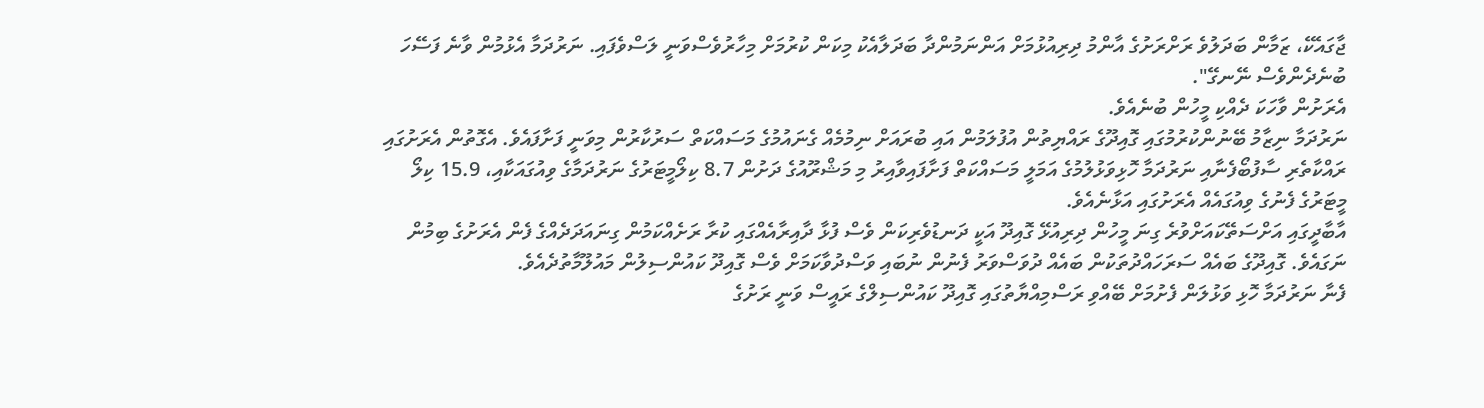ޖާގައެކޭ، ޒަމާން ބަދަލުވެ ރަށްރަށުގެ އާންމު ދިރިއުޅުމަށް އަންނަމުންދާ ބަދަލާއެކު މިކަން ކުރުމަށް މިހާރުވެސްވަނީ ލަސްވެފައި. ނަރުދަމާ އެޅުމުން ވާނެ ފަސޭހަ ބުނެދެންވެސް ނޭނގޭ".
އެރަށުން ވާހަކަ ދެއްކި މީހުން ބުނެއެވެ.
ނަރުދަމާ ނިޒާމު ބޭނުންކުރުމުގައި ގޮއިދޫގެ ރައްޔިތުން އުފުލަމުން އައި ބުރައަށް ނިމުމެއް ގެނައުމުގެ މަސައްކަތް ސަރުކާރުން މިވަނީ ފަށާފައެވެ. އެގޮތުން އެރަށުގައި ރައްކާތެރި ސާފުބޯފެނާއި ނަރުދަމާ ހޮޅިވަޅުލުމުގެ އަމަލީ މަސައްކަތް ފަށާފައިވާއިރު މި މަޝްރޫއުގެ ދަށުން 8.7 ކިލޯމީޓަރުގެ ނަރުދަމާގެ ވިއުގައަކާއި، 15.9 ކިލޯ މީޓަރުގެ ފެނުގެ ވިއުގައެއް އެރަށުގައި އަޅާނެއެވެ.
އާބާދީގައި އަށްސަތޭކައަށްވުރެ ގިނަ މީހުން ދިރިއުޅޭ ގޮއިދޫ އަކީ ދަނޑުވެރިކަން ވެސް ފުޅާ ދާއިރާއެއްގައި ކުރާ ރަށެއްކަމުން ގިނައަދަދެއްގެ ފެން އެރަށުގެ ބިމުން ނަގައެވެ. ގޮއިދޫގެ ބައެއް ސަރަހައްދުތަކުން ބައެއް ދުވަސްވަރު ފެނުން ނުބައި ވަސްދުވާކަމަށް ވެސް ގޮއިދޫ ކައުންސިލުން މައުލޫމާތުދެއެވެ.
ފެނާ ނަރުދަމާ ހޮޅި ވަޅުލަން ފެށުމަށް ބޭއްވި ރަސްމިއްޔާތުގައި ގޮއިދޫ ކައުންސިލްގެ ރައީސް ވަނީ ރަށުގެ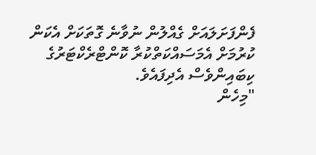ފެންފަށަލައަށް ގެއްލުން ނުވާނެ ގޮތަކަށް އެކަން ކުރުމަށް އެމަސައްކަތްކުރާ ކޮންޓްރެކްޓަރުގެ ކިބައިންވެސް އެދިފައެވެ.
"މިހެން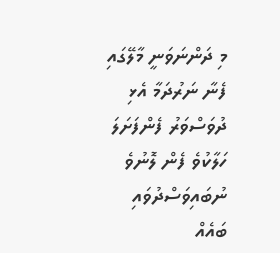މި ދަންނަވަނީ މާލޭގައި ފެނާ ނަރުދަމާ އެޅި ދުވަސްވަރު ފެންފަށަލަ ހަލާކުވެ ފެން ލޮނުވެ ނުބައިވަސްދުވައި ބައެއް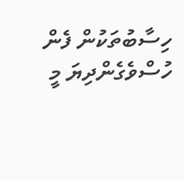ހިސާބުތަކުން ފެން ހުސްވެގެންދިޔަ މީ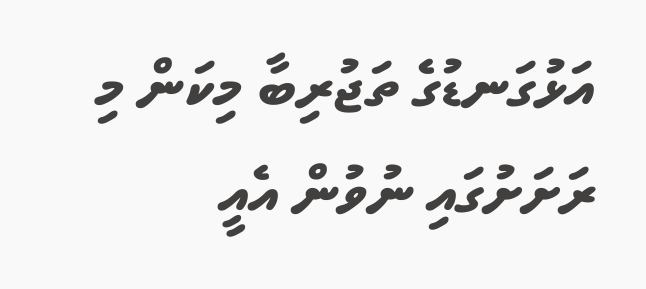އަޅުގަނޑުގެ ތަޖުރިބާ މިކަން މި ރަށަށުގައި ނުވުން އެއީ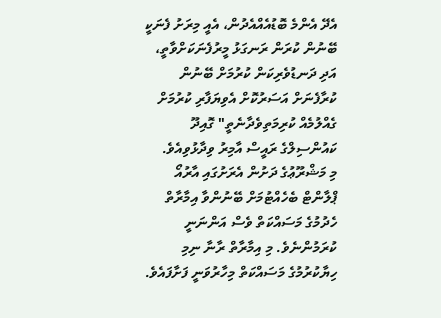އެދޭ އެންމެ ބޮޑުއެއްއެދުން، އެއީ މިރަށު ފެނަކީ ބޭނުން ކުރަން ރަނގަޅު މީރުފެނަކަށްވާތީ، އަދި ދަނޑުވެރިކަން ކުރުމަށް ބޭނުން ކުރާފެނަށް އަސަރުކޮށް އެވިޔަފާރި ކުރުމަށް ގެއްލުމެއް ކުރިމަތިވެދާނެތީ" ގޮއިދޫ ކައުންސިލްގެ ރައީސް އާމިރު ވިދާޅުވިއެވެ.
މި މަޝްރޫޢުގެ ދަށުން އެރަށުގައި އާރުއޯ ޕްލާންޓް ބެހެއްޓުމަށް ބޭނުންވާ އިމާރާތް ހެދުމުގެ މަސައްކަތް ވެސް އަންނަނީ ކުރަމުންނެވެ. މި އިމާރާތް ރާނާ ނިމި ހިޔާކުރުމުގެ މަސައްކަތް މިހާރުވަނީ ފަށާފައެވެ.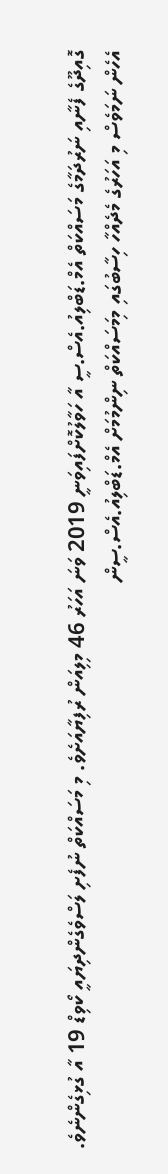ގޮއިދޫގެ ފެނާއި ނަރުދަމާގެ މަސައްކަތް އެމް.ޑަބްލިއު.އެސް.ސީ އާ ހަވާލުކޮށްފައިވަނީ 2019 ވަނަ އަހަރު 46 މިލިއަން ރުފިޔާއަށެވެ. މި މަސައްކަތް ނުފެށި ލަސްވެގެންދިޔައީ ކޯވިޑް 19 އާ ގުޅިގެންނެވެ. އެހެން ނަމަވެސް މި އަހަރުގެ މެދެއްހާ ހިސާބުގައި މިމަސައްކަތް ނިންމުމަށް އެމް.ޑަބްލިއު.އެސް.ސީން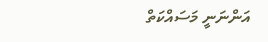އަންނަނީ މަސައްކަތް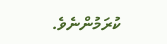ކުރަމުންނެވެ.